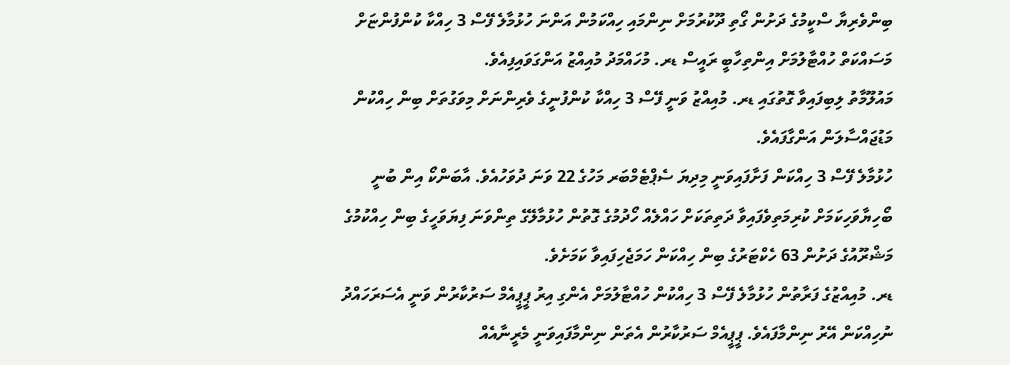ބިންވެރިޔާ ސްކީމުގެ ދަށުން ގޯތި ދޫކުރުމަށް ނިންމައި ހިއްކަމުން އަންނަ ހުޅުމާލެ ފޭސް 3 ހިއްކާ ކުންފުންޏަށް މަސައްކަތް ހުއްޓާލުމަށް އިންތިހާބީ ރައީސް ޑރ. މުހައްމަދު މުއިއްޒު އަންގަވައިފިއެވެ.
މައުލޫމާތު ލިބިފައިވާ ގޮތުގައި ޑރ. މުއިއްޒު ވަނީ ފޭސް 3 ހިއްކާ ކުންފުނީގެ ވެރިންނަށް މިވަގުތަށް ބިން ހިއްކުން މަޑުޖައްސާލަން އަންގާފައެވެ.
ހުޅުމާލެ ފޭސް 3 ހިއްކަން ފަށާފައިވަނީ މިދިޔަ ސެޕްޓެމްބަރ މަހުގެ 22 ވަނަ ދުވަހުއެވެ. އާބަންކޯ އިން ބުނީ ބޯހިޔާވަހިކަމަށް ކުރިމަތިވެފައިވާ ދަތިތަކަށް ހައްލެއް ހޯދުމުގެ ގޮތުން ހުޅުމާލޭގެ ތިންވަނަ ފިޔަވަހީގެ ބިން ހިއްކުމުގެ މަޝްރޫއުގެ ދަށުން 63 ހެކްޓަރުގެ ބިން ހިއްކަން ހަމަޖެހިފައިވާ ކަމަށެވެ.
ޑރ. މުއިއްޒުގެ ފަރާތުން ހުޅުމާލެ ފޭސް 3 ހިއްކުން ހުއްޓާލުމަށް އެންގި އިރު ޕީޕީއެމް ސަރުކާރުން ވަނީ އެސަރަހައްދު ނުހިއްކަން އޭރު ނިންމާފައެވެ. ޕީޕީއެމް ސަރުކާރުން އެތަން ނިންމާފައިވަނީ މެރީނާއެއް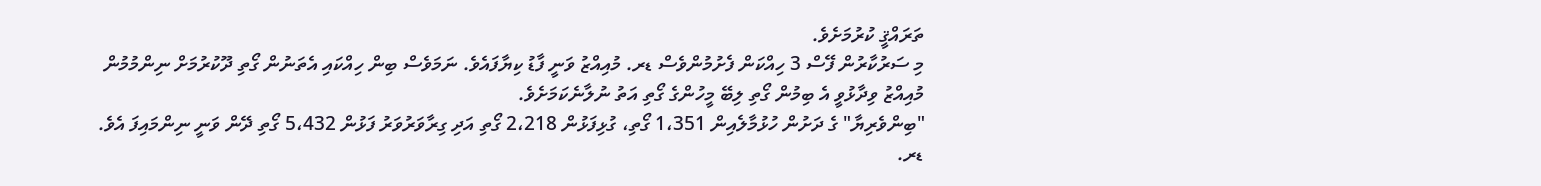ތަރައްޤީ ކުރުމަށެވެ.
މި ސަރުކާރުން ފޭސް 3 ހިއްކަން ފެށުމުންވެސް ޑރ. މުއިއްޒު ވަނީ ފާޑު ކިޔާފައެވެ. ނަމަވެސް ބިން ހިއްކައި އެތަނުން ގޯތި ދޫކުރުމަށް ނިންމުމުން މުއިއްޒު ވިދާޅުވީ އެ ބިމުން ގޯތި ލިބޭ މީހުންގެ ގޯތި އަތު ނުލާނެކަމަށެވެ.
"ބިންވެރިޔާ" ގެ ދަށުން ހުޅުމާލެއިން 1،351 ގޯތި، ގުޅިފަޅުން 2،218 ގޯތި އަދި ގިރާވަރުވަރު ފަޅުން 5،432 ގޯތި ދޭން ވަނީ ނިންމައިފަ އެވެ.
ޑރ.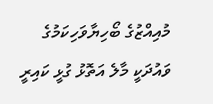މުއިއްޒުގެ ބޯހިޔާވަހިކަމުގެ ވައުދަކީ މާލެ އަތޮޅު ގުޅީ ކައިރީ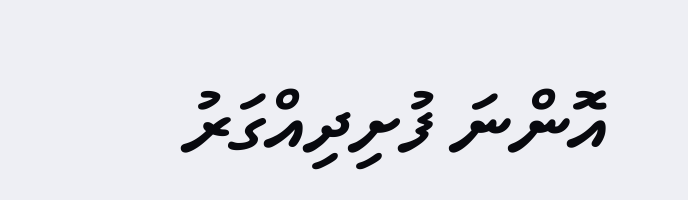އޮންނަ ފުށިދިއްގަރު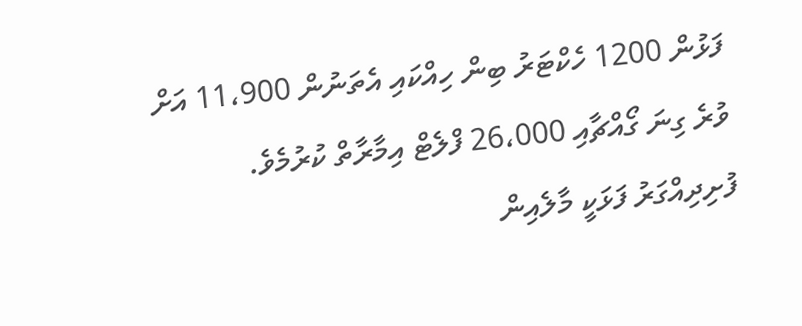ފަޅުން 1200 ހެކްޓަރު ބިން ހިއްކައި އެތަނުން 11،900 އަށް ވުރެ ގިނަ ގޯއްޗާއި 26،000 ފްލެޓް އިމާރާތް ކުރުމެވެ.
ފުށިދިއްގަރު ފަޅަކީ މާލެއިން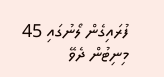ފުރައިގެން ލޯނުގައި 45 މިނިޓުން ދެވޭ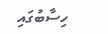ހިސާބުގައި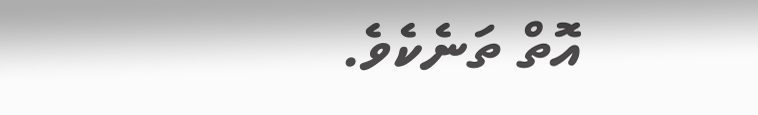އޮތް ތަނެކެވެ.